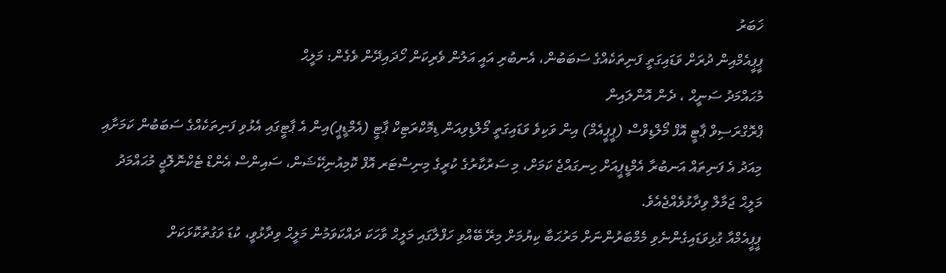ޚަބަރު
ޕީޕީއެމްއިން ދުރަށް ވަޑައިގަތީ ފަނިތަކެއްގެ ސަބަބުން، އެނބުރި އައީ އަލުން ވެރިކަން ހޯދައިދޭން ވެގެން: މަލީޙް
މުޙައްމަދު ސަނީޙް ، ދެން އޮންލައިން
ޕްރޮގްރަސިވް ޕާޓީ އޮފް މޯލްޑިވްސް (ޕީޕީއެމް) އިން ވަކިވެ ވަޑައިގަތީ މޯލްޑިވިއަން ޑިމޮކްރަޓިކް ޕާޓީ (އެމްޑީޕީ)އިން އެ ޕާޓީގައި އެޅުވި ފަނިތަކެއްގެ ސަބަބުން ކަމަށާއި މިއަދު އެ ފަނިތައް އަނބުރާ އެމްޑީޕީއަށް ހިނގައްޖެ ކަމަށް، މި ސަރުކާރުގެ ކުރީގެ މިނިސްޓަރ އޮފް ކޮމިއުނިކޭޝަން، ސައިންސް އެންޑް ޓެކްނޮލޮޖީ މުޙައްމަދު މަލީޙް ޖަމާލް ވިދާޅުވެއްޖެއެވެ.
ޕީޕީއެމްއާ ގުޅިވަޑައިގެންނެވި މެމްބަރުންނަށް މަރުޙަބާ ކިޔުމަށް މިރޭ ބޭއްވި ހަފްލާގައި މަލީޙް ވާހަކަ ދައްކަވަމުން މަލީޙް ވިދާޅުވީ، ކުޑަ ވަގުތުކޮޅަކަށް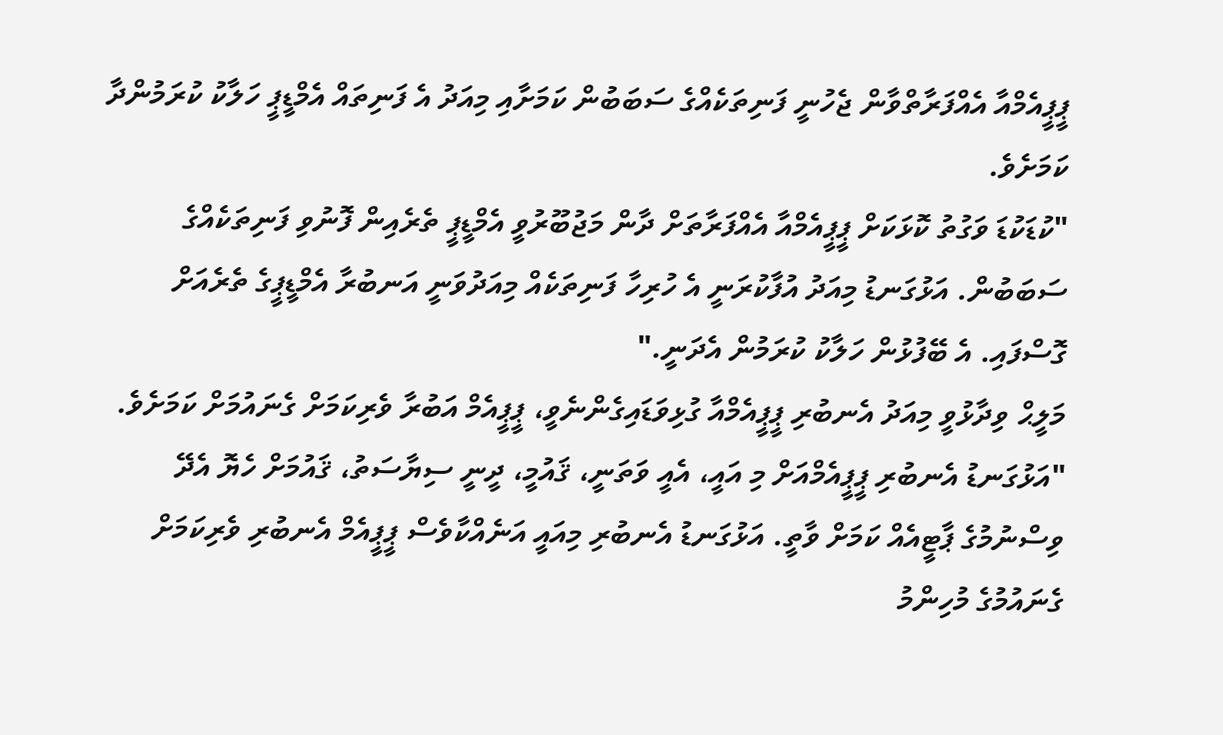ޕީޕީއެމްއާ އެއްފަރާތްވާން ޖެހުނީ ފަނިތަކެއްގެ ސަބަބުން ކަމަށާއި މިއަދު އެ ފަނިތައް އެމްޑީޕީ ހަލާކު ކުރަމުންދާ ކަމަށެވެ.
"ކުޑަކުޑަ ވަގުތު ކޮޅަކަށް ޕީޕީއެމްއާ އެއްފަރާތަށް ދާން މަޖުބޫރުވީ އެމްޑީޕީ ތެރެއިން ފޮނުވި ފަނިތަކެއްގެ ސަބަބުން. އަޅުގަނޑު މިއަދު އުފާކުރަނީ އެ ހުރިހާ ފަނިތަކެއް މިއަދުވަނީ އަނބުރާ އެމްޑީޕީގެ ތެރެއަށް ގޮސްފައި. އެ ބޭފުޅުން ހަލާކު ކުރަމުން އެދަނީ."
މަލީޙް ވިދާޅުވީ މިއަދު އެނބުރި ޕީޕީއެމްއާ ގުޅިވަޑައިގެންނެވީ، ޕީޕީއެމް އަބުރާ ވެރިކަމަށް ގެނައުމަށް ކަމަށެވެ.
"އަޅުގަނޑު އެނބުރި ޕީޕީއެމްއަށް މި އައީ، އެއީ ވަތަނީ، ޤައުމީ، ދީނީ ސިޔާސަތު، ޤައުމަށް ހެޔޮ އެދޭ ވިސްނުމުގެ ޕާޓީއެއް ކަމަށް ވާތީ. އަޅުގަނޑު އެނބުރި މިއައީ އަނެއްކާވެސް ޕީޕީއެމް އެނބުރި ވެރިކަމަށް ގެނައުމުގެ މުހިންމު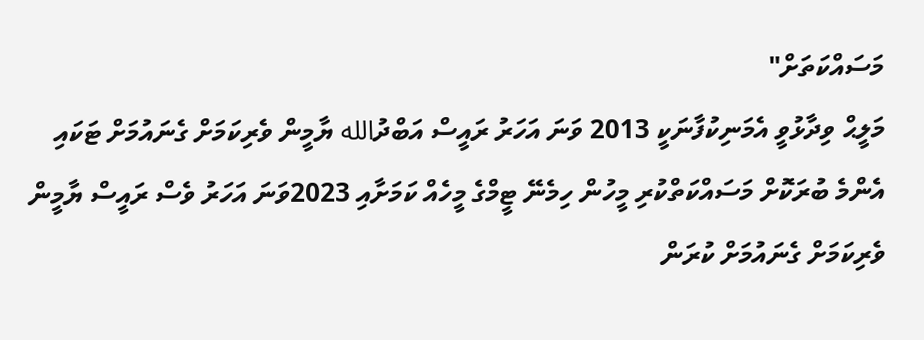މަސައްކަތަށް"
މަލީޙް ވިދާޅުވީ އެމަނިކުފާނަކީ 2013 ވަނަ އަހަރު ރައީސް އަބްދުالله ޔާމީން ވެރިކަމަށް ގެނައުމަށް ޓަކައި އެންމެ ބުރަކޮށް މަސައްކަތްކުރި މީހުން ހިމެނޭ ޓީމްގެ މީހެއް ކަމަށާއި 2023ވަނަ އަހަރު ވެސް ރައީސް ޔާމީން ވެރިކަމަށް ގެނައުމަށް ކުރަން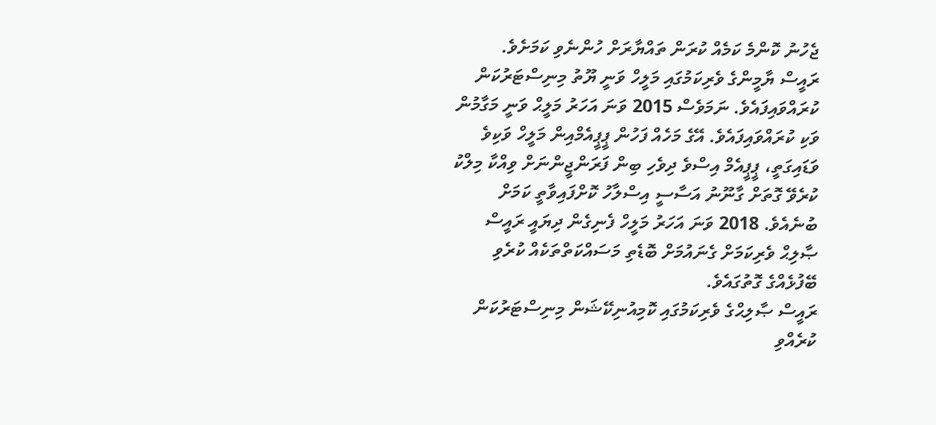ޖެހުނު ކޮންމެ ކަމެއް ކުރަން ތައްޔާރަށް ހުންނެވި ކަމަށެވެ.
ރައީސް ޔާމީންގެ ވެރިކަމުގައި މަލީހް ވަނީ ޔޫތު މިނިސްޓަރުކަން ކުރައްވައިފައެވެ. ނަމަވެސް 2015 ވަނަ އަހަރު މަލީޙް ވަނީ މަގާމުން ވަކި ކުރައްވައިފައެވެ. އޭގެ މަހެއް ފަހުން ޕީޕީއެމްއިން މަލީހް ވަކިވެ ވަޑައިގަތީ، ޕީޕީއެމް އިސްވެ ދިވެހި ބިން ފަރަންޖީންނަށް ވިއްކާ މިލްކު ކުރެވޭ ގޮތަށް ގާނޫނު އަސާސީ އިސްލާހު ކޮށްފައިވާތީ ކަމަށް ބުނެއެވެ. 2018 ވަނަ އަހަރު މަލީހް ފެނިގެން ދިޔައީ ރައީސް ޞާލިޙް ވެރިކަމަށް ގެނައުމަށް ބޮޑެތި މަސައްކަތްތަކެއް ކުރެވި ބޭފުޅެއްގެ ގޮތުގައެވެ.
ރައީސް ޞާލިޙްގެ ވެރިކަމުގައި ކޮމިއުނިކޭޝަން މިނިސްޓަރުކަން ކުރެއްވި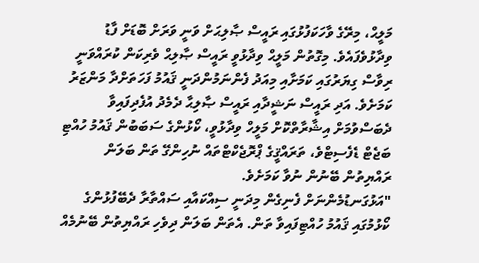މަލީޙް، މިރޭގެ ވާހަކަފުޅުގައި ރައީސް ޞާލިޙަށް ވަނީ ވަރަށް ބޮޑަށް ފާޑު ވިދާޅުވެފައެވެ. މިގޮތުން މަލީޙް ވިދާޅުވީ ރައީސް ޞާލިޙް ވެރިކަން ކުރައްވަނީ ރިވާސް ގިޔަރުގައި ކަމަށާއި މިއަދު ފެންނަމުންދަނީ ޤައުމު ފަހަތަށްދާ މަންޒަރު ކަމަށެވެ. އަދި ރައީސް ނަޝީދާއި ރައީސް ޞާލިޙާ ދެމެދު އުފެދިފައިވާ ދެބަސްވުމަށް އިޝާރާތްކޮށް މަލީހް ވިދާޅުވީ، ކޯޅުންގެ ސަބަބުން ޤައުމު ހުއްޓި ބަޖެޓް ޑެފެސިޓްވެ، ތަރައްޤީގެ ޕްރޮޖެކްޓްތައް ނުހިންގޭ ތަން ބަލަން ރައްޔިތުން ބޭނުން ނުވާ ކަމަށެވެ.
"އަޅުގަނޑުމެންނަށް ފެނިގެން މިދަނީ ސިއްކައާއި ސައްތާރާ ދެބޭފުޅުންގެ ކޯޅުމުގައި ޤައުމު ހުއްޓިފައިވާ ތަން. އެތަން ބަލަން ދިވެހި ރައްޔިތުން ބޭނުމެއް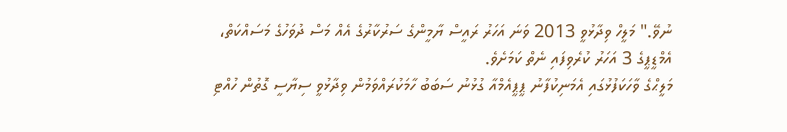ނުވޭ." މަލީހް ވިދާޅުވީ 2013 ވަނަ އަހަރު ރައީސް ޔާމީންގެ ސަރުކާރުގެ އެއް މަސް ދުވަހުގެ މަސައްކަތް، އެމްޑީޕީގެ 3 އަހަރު ކުރެވިފައި ނެތް ކަމަށެވެ.
މަލީޙްގެ ވާހަކަފުޅުގައި އެމަނިކުފާނު ޕީޕީއެމްއާ ގުޅުނު ސަބަބު ހާމަކުރައްވަމުން ވިދާޅުވީ ސިޔާސީ ގޮތުން ހުއްޓި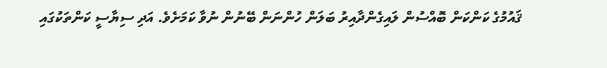ޤައުމުގެ ކަންކަން ބޮއްސުން ލައިގެންދާއިރު ބަލަން ހުންނަން ބޭނުން ނުވާ ކަމަށެވެ. އަދި ސިޔާސީ ކަންތަކުގައި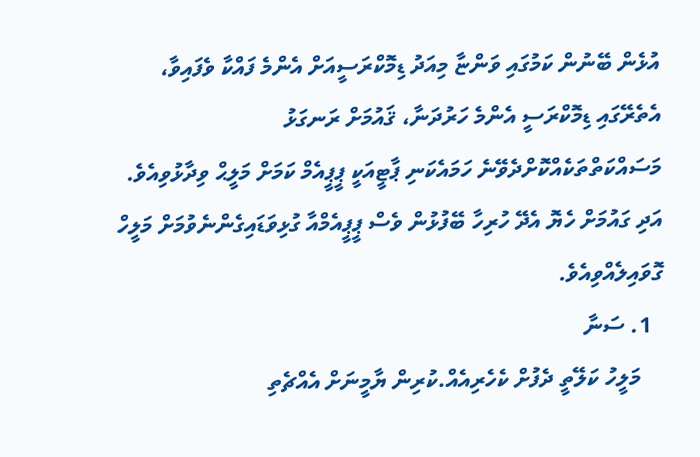އުޅެން ބޭނުން ކަމުގައި ވަންޏާ މިއަދު ޑިމޮކްރަސީއަށް އެންމެ ފައްކާ ވެފައިވާ، އެތެރޭގައި ޑިމޮކްރަސީ އެންމެ ހަރުދަނާ، ޤައުމަށް ރަނގަޅު މަސައްކަތްތަކެއްކޮށްދެވޭނެ ހަމައެކަނި ޕާޓީއަކީ ޕީޕީއެމް ކަމަށް މަލީޙް ވިދާޅުވިއެވެ. އަދި ގައުމަށް ހެޔޮ އެދޭ ހުރިހާ ބޭފުޅުން ވެސް ޕީޕީއެމްއާ ގުޅިވަޑައިގެންނެވުމަށް މަލީހް ގޮވައިލެއްވިއެވެ.
  1. ސަނާ
    މަލީހު ކަލޭތީ ދެފުށް ކެހެރިއެއް.ކުރިން ޔާމީނަށް އެއްޗެތި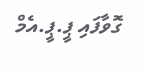ގޮވާފައި ޕީ.ޕީ.އެމް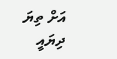އަށް ތިޔަ ދިޔައީ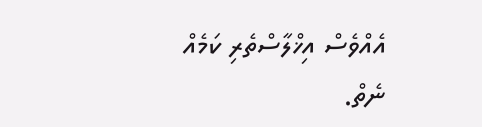އެއްވެސް އިޚްލާސްތެރި ކަމެއް ނެތް.